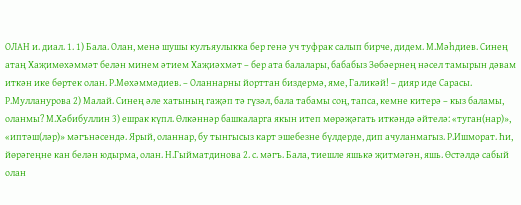ОЛАН и. диал. 1. 1) Бала. Олан, менә шушы кулъяулыкка бер генә уч туфрак салып бирче, дидем. М.Мәһдиев. Синең атаң Хаҗимөхәммәт белән минем әтием Хаҗиәхмәт – бер ата балалары, бабабыз Зөбәернең нәсел тамырын дәвам иткән ике бөртек олан. Р.Мөхәммәдиев. – Оланнарны йорттан биздермә, яме, Галикәй! – дияр иде Сарасы. Р.Мулланурова 2) Малай. Синең әле хатының гаҗәп тә гүзәл, бала табамы соң, тапса, кемне китерә – кыз баламы, оланмы? М.Хәбибуллин 3) ешрак күпл. Өлкәннәр башкаларга якын итеп мөрәҗәгать иткәндә әйтелә: «туган(нар)», «иптәш(ләр)» мәгънәсендә. Ярый, оланнар, бу тынгысыз карт эшебезне бүлдерде, дип ачуланмагыз. Р.Ишморат. Һи, йөрәгеңне кан белән юдырма, олан. Н.Гыйматдинова 2. с. мәгъ. Бала, тиешле яшькә җитмәгән, яшь. Өстәлдә сабый олан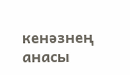кенәзнең анасы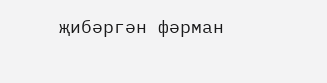җибәргән фәрман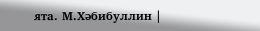ята. М.Хәбибуллин |